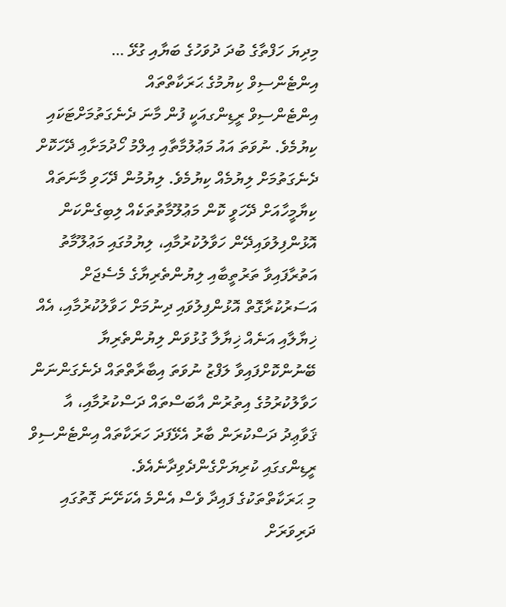މިދިޔަ ހަފްތާގެ ބުދަ ދުވަހުގެ ބަޔާއި ގުޅޭ …
އިންޓެންސިވް ކިޔުމުގެ ޙަރަކާތްތައް
އިންޓެންސިވް ރީޑިންގއަކީ ފުން މާނަ ދެނެގަތުމަށްޓަކައި ކިޔުމެވެ. ނުވަތަ އައު މަޢުލުމާތާއި އިލްމު ހޯދުމަށާއި ދޭހަކޮށް ދެނެގަތުމަށް ލިޔުމެއް ކިޔުމެވެ. ލިޔުމުން ދޭހަވި މާނަތައް ކިޔާމީހާއަށް ދޭހަވީ ކޮން މަޢުލޫމާތުތަކެއް ލިބިގެންކަން އޮޅުންފިލުވައިދޭން ހަވާލުކުރުމާއި، ލިޔުމުގައި މަޢުލޫމާތު އަތުރާފައިވާ ތަރުތީބާއި ލިޔުންތެރިޔާގެ މެސެޖަށް އަސަރުކުރާގޮތް އޮޅުންފިލުވައި ދިނުމަށް ހަވާލުކުރުމާއި، އެއް ޚިޔާލާއި އަނެއް ޚިޔާލާ ގުޅުވަން ލިޔުންތެރިޔާ ބޭނުންކޮށްފައިވާ ލަފްޒު ނުވަތަ އިބާރާތްތައް ދެނެގަންނަން ހަވާލުކުރުމުގެ އިތުރުން އާބަސްތައް ދަސްކުރުމާއި، އާ ޤަވާޢިދު ދަސްކުރަން ބާރު އެޅޭފަދަ ހަރަކާތައް އިންޓެންސިވް ރީޑިންގގައި ކުރިޔަށްގެންދެވިދާނެއެވެ.
މި ޙަރަކާތްތަކުގެ ފައިދާ ވެސް އެންމެ އެކަށޭނަ ގޮތުގައި ދަރިވަރަށް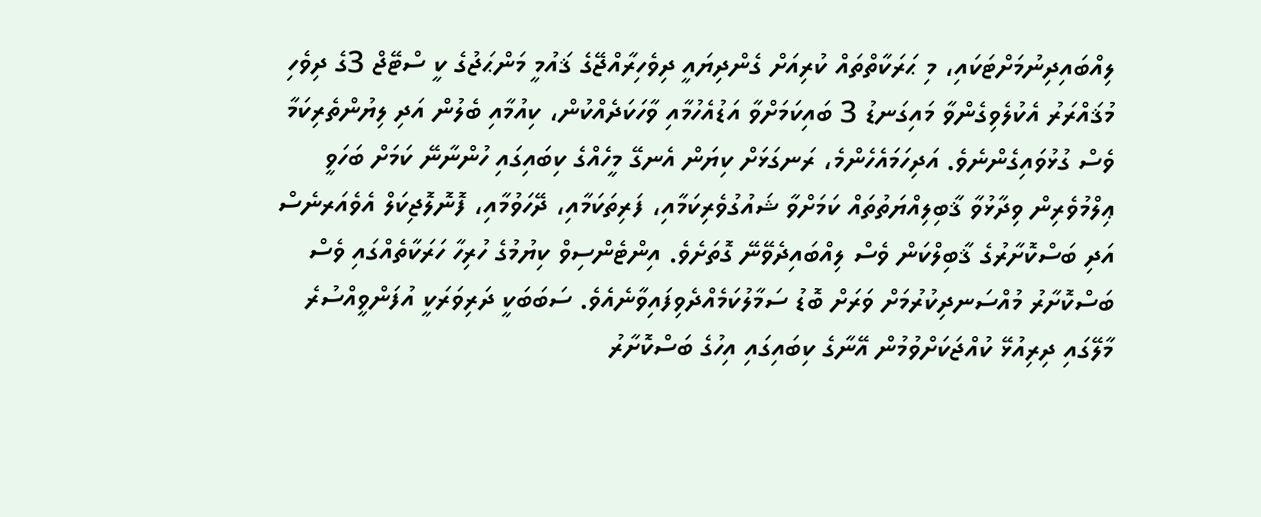ލިއްބައިދިނުމަށްޓަކައި، މި ޙަރަކާތްތައް ކުރިއަށް ގެންދިޔައީ ދިވެހިރާއްޖޭގެ ޤައުމީ މަންޙަޖުގެ ކީ ސްޓޭޖް 3ގެ ދިވެހި މުޤައްރަރު އެކުލެވިގެންވާ މައިގަނޑު 3 ބައިކަމަށްވާ އަޑުއެހުމާއި ވާހަކަދެއްކުން، ކިއުމާއި ބެލުން އަދި ލިޔުންތެރިކަމާ ވެސް ގުޅުވައިގެންނެވެ. އަދިހަމައެހެންމެ، ރަނގަޅަށް ކިޔަން އެނގޭ މީހެއްގެ ކިބައިގައި ހުންނާނޭ ކަމަށް ބަހަވީ ޢިލްމުވެރިން ވިދާޅުވާ ޤާބިލިއްޔަތުތައް ކަމަށްވާ ޝައުގުވެރިކަމާއި، ފަރިތަކަމާއި، ދޭހަވުމާއި، ފޮނޮލޮޖިކަލް އެވެއަރނެސް އަދި ބަސްކޮށާރުގެ ޤާބިލްކަން ވެސް ލިއްބައިދެވޭނޭ ގޮތަށެވެ. އިންޓެންސިވް ކިޔުމުގެ ހުރިހާ ހަރަކާތެއްގައި ވެސް ބަސްކޮށާރު މުއްސަނދިކުރުމަށް ވަރަށް ބޮޑު ސަމާލުކަމެއްދެވިފައިވާނެއެވެ. ސަބަބަކީ ދަރިވަރަކީ އުފަންވީއްސުރެ މާލޭގައި ދިރިއުޅޭ ކުއްޖަކަށްވުމުން އޭނާގެ ކިބައިގައި އިހުގެ ބަސްކޮށާރު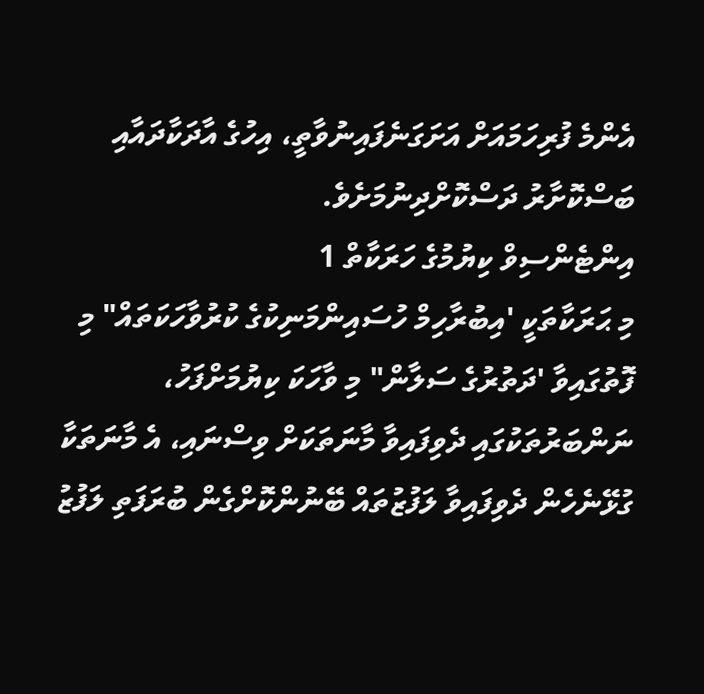އެންމެ ފުރިހަމައަށް އަށަގަނެފައިނުވާތީ، އިހުގެ އާދަކާދައާއި ބަސްކޮށާރު ދަސްކޮށްދިނުމަށެވެ.
އިންޓެންސިވް ކިޔުމުގެ ހަރަކާތް 1
މި ޙަރަކާތަކީ 'އިބުރާހިމް ހުސައިންމަނިކުގެ ކުރުވާހަކަތައް" މި ފޮތުގައިވާ 'ދަތުރުގެ ސަލާން" މި ވާހަކަ ކިޔުމަށްފަހު، ނަންބަރުތަކުގައި ދެވިފައިވާ މާނަތަކަށް ވިސްނައި، އެ މާނަތަކާ ގުޅޭނެހެން ދެވިފައިވާ ލަފުޒުތައް ބޭނުންކޮށްގެން ބުރަފަތި ލަފުޒު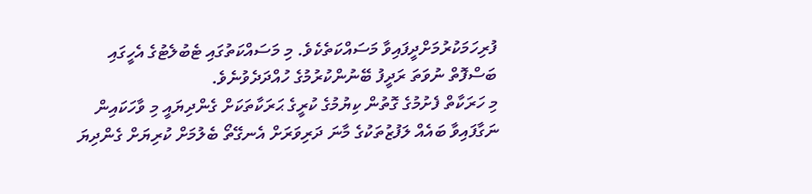ފުރިހަމަކުރުމަށްދީފައިވާ މަސައްކަތެކެވެ. މި މަސައްކަތުގައި ޓެބުލެޓުގެ އެހީގައި ބަސްފޮތް ނުވަތަ ރަދީފު ބޭނުންކުރުމުގެ ހުއްދަދެވުނެވެ.
މި ހަރަކާތް ފެށުމުގެ ގޮތުން ކިޔުމުގެ ކުރީގެ ޙަރަކާތަކަށް ގެންދިޔައީ މި ވާހަކައިން ނަގާފައިވާ ބައެއް ލަފުޒުތަކުގެ މާނަ ދަރިވަރަށް އެނގޭތޯ ބެލުމަށް ކުރިޔަށް ގެންދިޔަ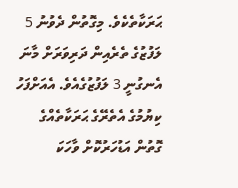ޙަރަކާތެކެވެ. މިގޮތުން ދެވުނު 5 ލަފުޒުގެ ތެރެއިން ދަރިވަރަށް މާނަ އެނގުނީ 3 ލަފުޒުގެއެވެ. އެއަށްފަހު ކިޔުމުގެ އެތެރޭގެ ޙަރަކާތެއްގެ ގޮތުން އަޑުހަރުކޮށް ވާހަކަ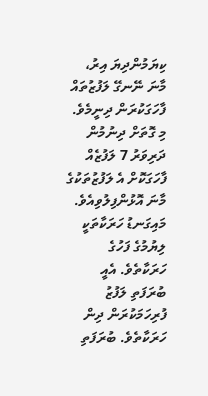ކިޔަމުންދިޔަ އިރު، މާނަ ނޭނގޭ ލަފުޒުތައް ފާހަގަކުރަން ދިނީމެވެ. މި ގޮތަށް ދިނުމުން ދަރިވަރު 7 ލަފުޒެއް ފާހަގަކޮށް އެ ލަފުޒުތަކުގެ މާނަ އޮޅުންފިލުވިއެވެ. މައިގަނޑު ހަރަކާތަކީ ލިޔުމުގެ ފަހުގެ ހަރަކާތެވެ. އެއީ ބުރަފަތި ލަފުޒު ފުރިހަމަކުރަން ދިން ހަރަކާތެވެ. ބުރަފަތި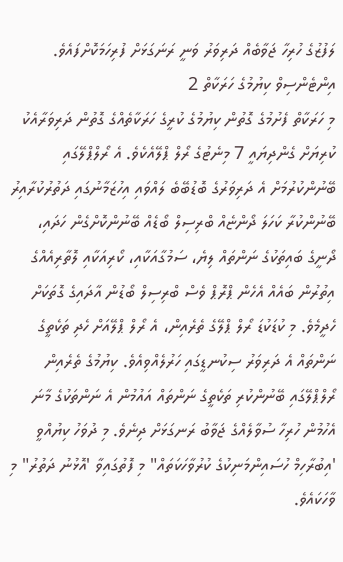ލަފުޒުގެ ހުރިހާ ޖަވާބެއް ދަރިވަރު ވަނީ ރަނަގަޅަށް ފުރިހަމަކޮށްފައެވެ.
އިންޓެންސިވް ކިޔުމުގެ ހަރަކާތް 2
މި ހަރަކާތް ފެށުމުގެ ގޮތުން ކިޔުމުގެ ކުރީގެ ހަރަކާތެއްގެ ގޮތުން ދަރިވަރާއެކު ކުރިޔަށް ގެންދިޔައީ 7 މިނެޓުގެ ރޯލް ޕްލޭއެކެވެ. އެ ރޯލްޕްލޭގައި ބޭނުންކުރުމަށް އެ ދަރިވަރުގެ ބޮޑުބޭބެ ލައްވައި އިހުޒަމާނުގައި ދަތުރުކުރާއިރު ބޭނުންކުރާ ކަހަލަ ދޯންޏެއް ބްރިސިލް ބޯޑެއް ބޭނުންކޮށްގެން ހަދައި، ދޯނީގެ ބައިތަކުގެ ނަންތައް ލިޔެ، ސަމުގާއަކާއި، ކޯރިއަކާއި ލޮތާރިއެއްގެ އިތުރުން ބައެއް އެހެން ޕްރޮޕް ވެސް ބްރިސިލް ބޯޑުން އާދައިގެ ގޮތަކަށް ހެދީމެވެ. މި ކުޑަކުޑަ ރޯލް ޕްލޭގެ ތެރެއިން، އެ ރޯލް ޕްލޭއަށް ހެދި ތަކެތީގެ ނަންތައް އެ ދަރިވަރު ސިކުނޑީގައި ހަރުލެއްވިއެވެ. ކިޔުމުގެ ތެރެއިން ރޯލްޕްލޭގައި ބޭނުންކުރި ތަކެތީގެ ނަންތައް އައުމުން އެ ނަންތަކުގެ މާނަ އެހުމުން ހުރިހާ ސުވާލެއްގެ ޖަވާބު ރަނގަޅަށް ދިނެވެ. މި ދުވަހު ކިޔުއްވީ 'އިބުރާހިމް ހުސައިންމަނިކުގެ ކުރުވާހަކަތައް" މި ފޮތުގައިވާ 'އޮޅުނު ދަތުރު" މި ވާހަކައެވެ.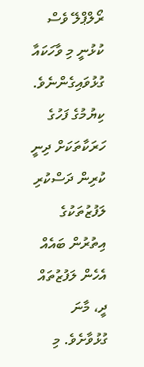ރޯލްޕްލޭ ވެސް ކުޅުނީ މި ވާހަކައާ ގުޅުވައިގެންނެވެ. ކިޔުމުގެ ފަހުގެ ހަރަކާތަކަށް ދިނީ ކުރިން ދަސްކުރި ލަފުޒުތަކުގެ އިތުރުން ބައެއް އެހެން ލަފުޒުތައް ދީ، މާނަ ގުޅުވާށެވެ. މި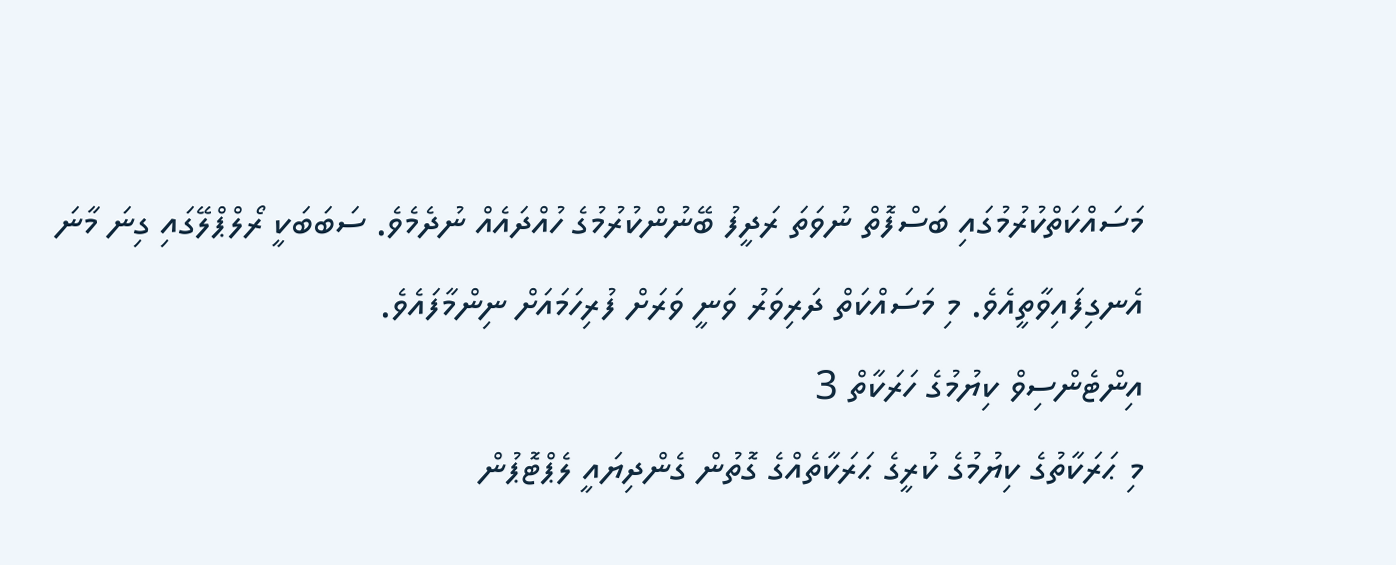މަސައްކަތްކުރުމުގައި ބަސްފޮތް ނުވަތަ ރަދީފު ބޭނުންކުރުމުގެ ހުއްދައެއް ނުދެމެވެ. ސަބަބަކީ ރޯލްޕްލޭގައި ގިނަ މާނަ އެނގިފައިވާތީއެވެ. މި މަސައްކަތް ދަރިވަރު ވަނީ ވަރަށް ފުރިހަމައަށް ނިންމާފައެވެ.
އިންޓެންސިވް ކިޔުމުގެ ހަރަކާތް 3
މި ޙަރަކާތުގެ ކިޔުމުގެ ކުރީގެ ޙަރަކާތެއްގެ ގޮތުން ގެންދިޔައީ ލެޕްޓޮޕުން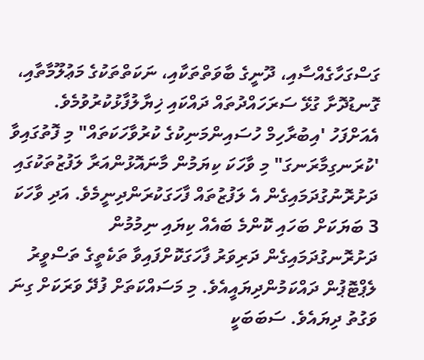ގަސްގަހާގެއްސާއި، ދޫނީގެ ބާވަތްތަކާއި، ނަކަތްތަކުގެ މަޢުލޫމާތާއި، ގޮނޑުދޮށާ ގުޅޭ ސަރަހައްދުތައް ދައްކައި ޚިޔާލުފާޅުކުރުވުމެވެ. އެއަށްފަހު 'އިބުރާހިމް ހުސައިންމަނިކުގެ ކުރުވާހަކަތައް" މި ފޮތުގައިވާ 'ކުރަނގިމާރަނގަ" މި ވާހަކަ ކިޔަމުން މާނައޮޅުންއަރާ ލަފުޒުތަކުގައި ދަށުރޮނުގުދަމައިގެން އެ ލަފުޒުތައް ފާހަގަކުރަންދިނީމެވެ. އަދި ވާހަކަ 3 ބަޔަކަށް ބަހައި ކޮންމެ ބައެއް ކިޔައި ނިމުމުން ދަށުރޮނގުދަމައިގެން ދަރިވަރު ފާހަގަކޮށްފައިވާ ތަކެތީގެ ތަސްވީރު ލެޕްޓޮޕުން ދައްކަމުންދިޔައީއެވެ. މި މަސައްކަތަށް ފުދޭ ވަރަކަށް ގިނަ ވަގުތު ދިޔައެވެ. ސަބަބަކީ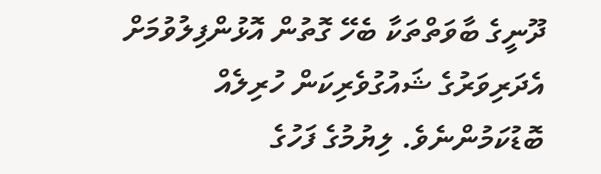ދޫނީގެ ބާވަތްތަކާ ބެހޭ ގޮތުން އޮޅުންފިލުވުމަށް އެދަރިވަރުގެ ޝައުގުވެރިކަން ހުރިލެއް ބޮޑުކަމުންނެވެ. ލިޔުމުގެ ފަހުގެ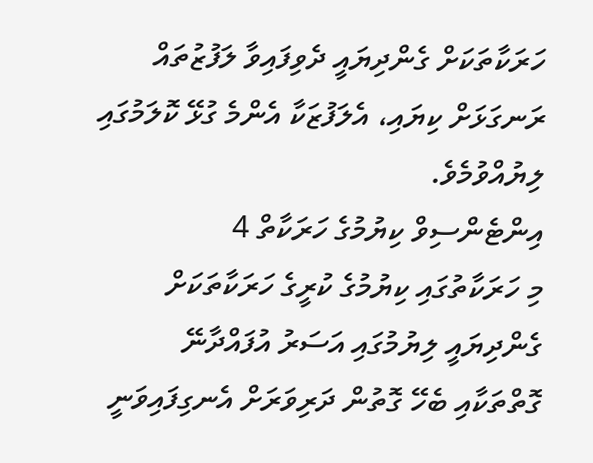ހަރަކާތަކަށް ގެންދިޔައީ ދެވިފައިވާ ލަފުޒުތައް ރަނގަޅަށް ކިޔައި، އެލަފުޒަކާ އެންމެ ގުޅޭ ކޮލަމުގައި ލިޔުއްވުމެވެ.
އިންޓެންސިވް ކިޔުމުގެ ހަރަކާތް 4
މި ހަރަކާތުގައި ކިޔުމުގެ ކުރީގެ ހަރަކާތަކަށް ގެންދިޔައީ ލިޔުމުގައި އަސަރު އުފައްދާނޭ ގޮތްތަކާއި ބެހޭ ގޮތުން ދަރިވަރަށް އެނގިފައިވަނީ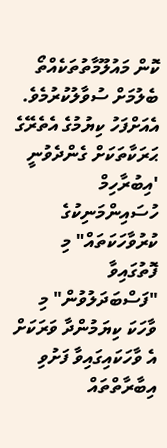ކޮން މައުލޫމާތުތަކެއްތޯ ބެލުމަށް ސުވާލުކުރުމެވެ. އެއަށްފަހު ކިޔުމުގެ އެތެރޭގެ ޙަރަކާތަކަށް ގެންދެވުނީ 'އިބުރާހިމް ހުސައިންމަނިކުގެ ކުރުވާހަކަތައް" މި ފޮތުގައިވާ "ފަސްބަދަލުވުން" މި ވާހަކަ ކިޔަމުންދާ ވަރަކަށް އެ ވާހަކައިގައިވާ ފަށުވި އިބާރާތްތައް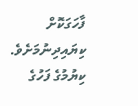ފާހަގަކޮށް ކިޔައިދިނުމަށެވެ. ކިޔުމުގެ ފަހުގެ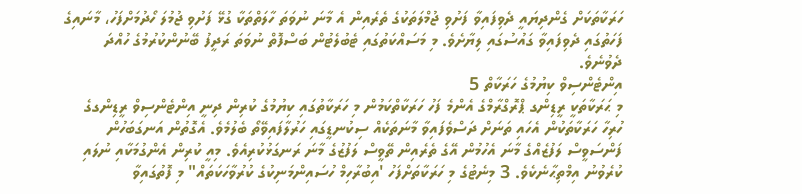ހަރަކާތަކަށް ގެންދިޔައީ ދެވިފައިވާ ފަށުވި ޖުމްލަތަކުގެ ތެރެއިން އެ މާނަ ނުވަތަ ހާލަތްތަކާ ގުޅޭ ފަށުވި ޖުމުލަ ހޯދުމަށްފަހު، މާނައިގެ ފަހަތުގައި ދެވިފައިވާ ގައުސުގައި ލިޔާށެވެ. މި މަސައްކަތުގައި ޓެބުލެޓުން ބަސްފޮތް ނުވަތަ ރަދީފު ބޭނުންކުރުމުގެ ހުއްދަ ދެވުނެވެ.
އިންޓެންސިވް ކިޔުމުގެ ހަރަކާތް 5
މި ޙަރަކާތަކީ ރީޑިންގ ޕްރޮގްރާމްގެ އެންމެ ފަހު ހަރަކާތްކަމުން މި ހަރަކާތުގައި ކިޔުމުގެ ކުރިން ދިނީ އިންޓެންސިވް ރީޑިންގގެ ހުރިހާ ހަރަކާތަކުން އެހައި ތަނަށް ދަސްވެފައިވާ މާނަތަކެއް ސިކުނޑީގައި ހަރުލާފައިވޭތޯ ބެލުމެވެ. އެގޮތުން އަނގަބަހުން ފަންސަވީސް ލަފުޒެއްގެ މާނަ އެހުމުން އޭގެ ތެރެއިން ތޭވީސް ލަފުޒުގެ މާނަ ރަނގަޅުކުރިއެވެ. މިއީ ކުރިން އެންގުމަކާއި ނުލައި ކުރެވުނު އިމްތިޙާނެކެވެ. 3 މިނެޓުގެ މި ހަރަކާތަށްފަހު 'އިބުރާހިމް ހުސައިންމަނިކުގެ ކުރުވާހަކަތައް" މި ފޮތުގައިވާ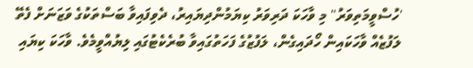'ހުސްވީމަތިވަރު" މި ވާހަކަ ދަރިވަރު ކިޔަމުންދިޔައިރު، ދެވިފައިވާ ބަސްތަކުގެ ވަޒަނަށް ފެތޭ ލަފުޒެއް ވާހަކައިން ހޯދައިގެން، ލަފުޒުގެ ފަހަތުގައިވާ ބުރެކެޓުގައި ލިޔުއްވީމެވެ. ވާހަކަ ކިޔައި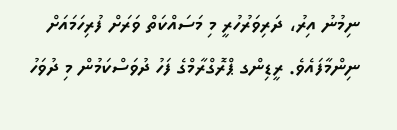ނިމުނު އިރު، ދަރިވަރުހުރީ މި މަސައްކަތް ވަރަށް ފުރިހަމައަށް ނިންމާފައެވެ. ރީޑިންގ ޕްރޮގްރާމްގެ ފަހު ދުވަސްކަމުން މި ދުވަހު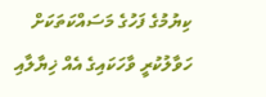ކިޔުމުގެ ފަހުގެ މަސައްކަތަކަށް ހަވާލުކުރީ ވާހަކައިގެ އެއް ޚިޔާލާއި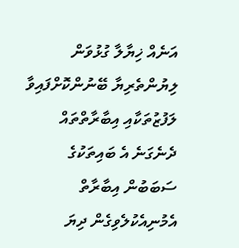އަނެއް ޚިޔާލާ ގުޅުވަން ލިޔުންތެރިޔާ ބޭނުންކޮށްފައިވާ ލަފުޒުތަކާއި އިބާރާތްތައް ދެނެގަނެ އެ ބައިތަކުގެ ސަބަބުން އިބާރާތް އެމުނިއެކުލެވިގެން ދިޔަ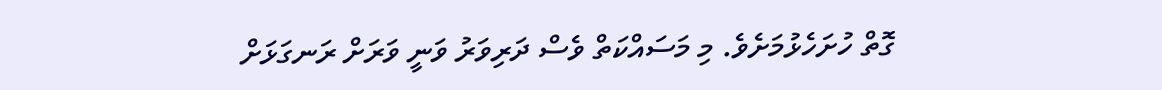ގޮތް ހުށަހެޅުމަށެވެ. މި މަސައްކަތް ވެސް ދަރިވަރު ވަނީ ވަރަށް ރަނގަޅަށް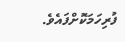ފުރިހަމަކޮށްފައެވެ.